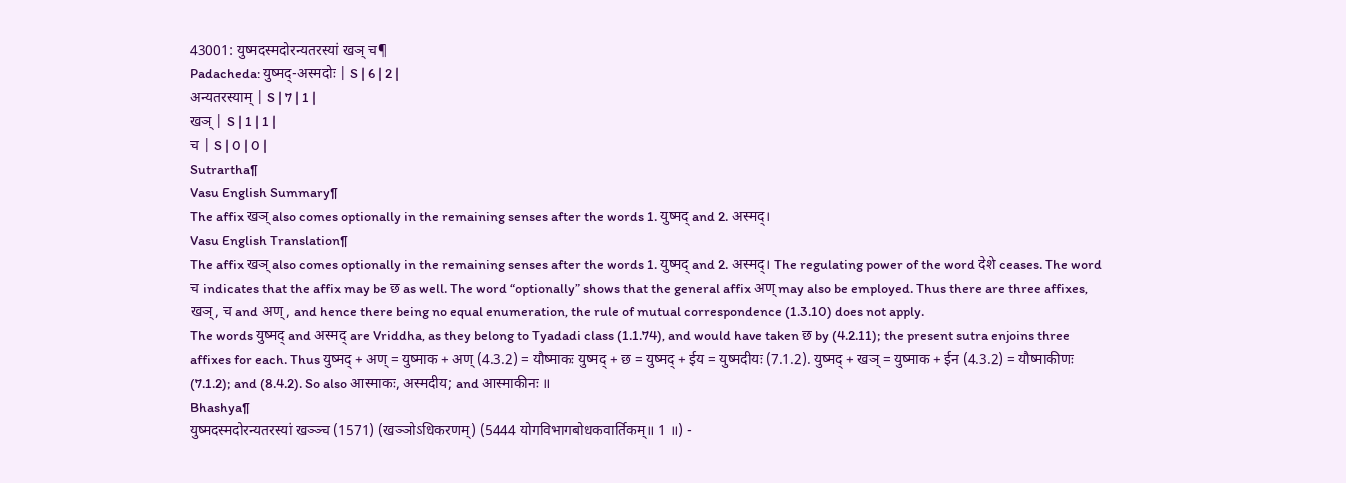43001: युष्मदस्मदोरन्यतरस्यां खञ् च¶
Padacheda: युष्मद्-अस्मदोः | S | 6 | 2 |
अन्यतरस्याम् | S | 7 | 1 |
खञ् | S | 1 | 1 |
च | S | 0 | 0 |
Sutrartha¶
Vasu English Summary¶
The affix खञ् also comes optionally in the remaining senses after the words 1. युष्मद् and 2. अस्मद्।
Vasu English Translation¶
The affix खञ् also comes optionally in the remaining senses after the words 1. युष्मद् and 2. अस्मद्। The regulating power of the word देशे ceases. The word च indicates that the affix may be छ as well. The word “optionally” shows that the general affix अण् may also be employed. Thus there are three affixes, खञ्, च and अण्, and hence there being no equal enumeration, the rule of mutual correspondence (1.3.10) does not apply.
The words युष्मद् and अस्मद् are Vriddha, as they belong to Tyadadi class (1.1.74), and would have taken छ by (4.2.11); the present sutra enjoins three affixes for each. Thus युष्मद् + अण् = युष्माक + अण् (4.3.2) = यौष्माकः युष्मद् + छ = युष्मद् + ईय = युष्मदीयः (7.1.2). युष्मद् + खञ् = युष्माक + ईन (4.3.2) = यौष्माकीणः (7.1.2); and (8.4.2). So also आस्माकः, अस्मदीय; and आस्माकीनः ॥
Bhashya¶
युष्मदस्मदोरन्यतरस्यां खञ्ञ्च (1571) (खञ्ञोऽधिकरणम्) (5444 योगविभागबोधकवार्तिकम्॥ 1 ॥) -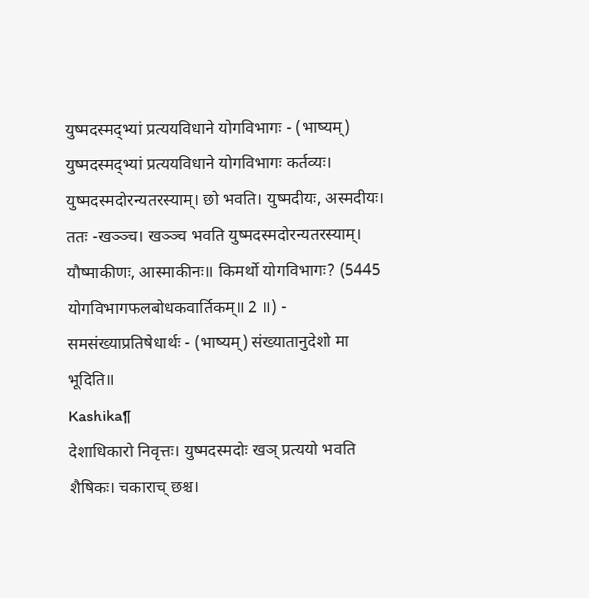युष्मदस्मद्भ्यां प्रत्ययविधाने योगविभागः - (भाष्यम्) युष्मदस्मद्भ्यां प्रत्ययविधाने योगविभागः कर्तव्यः। युष्मदस्मदोरन्यतरस्याम्। छो भवति। युष्मदीयः, अस्मदीयः। ततः -खञ्ञ्च। खञ्ञ्च भवति युष्मदस्मदोरन्यतरस्याम्। यौष्माकीणः, आस्माकीनः॥ किमर्थो योगविभागः? (5445 योगविभागफलबोधकवार्तिकम्॥ 2 ॥) - समसंख्याप्रतिषेधार्थः - (भाष्यम्) संख्यातानुदेशो मा भूदिति॥
Kashika¶
देशाधिकारो निवृत्तः। युष्मदस्मदोः खञ् प्रत्ययो भवति शैषिकः। चकाराच् छश्च।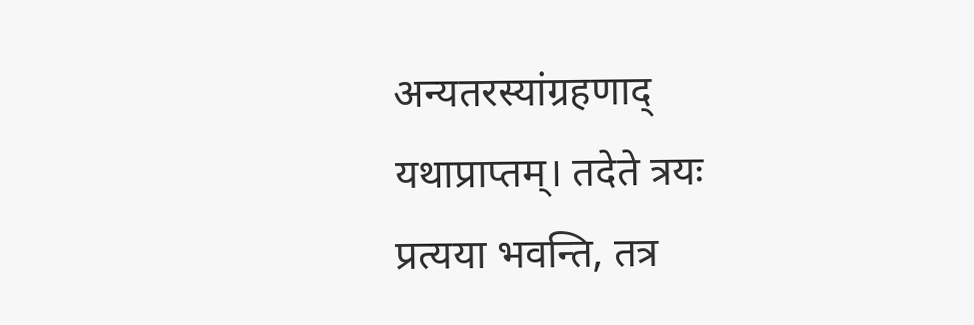अन्यतरस्यांग्रहणाद् यथाप्राप्तम्। तदेते त्रयः प्रत्यया भवन्ति, तत्र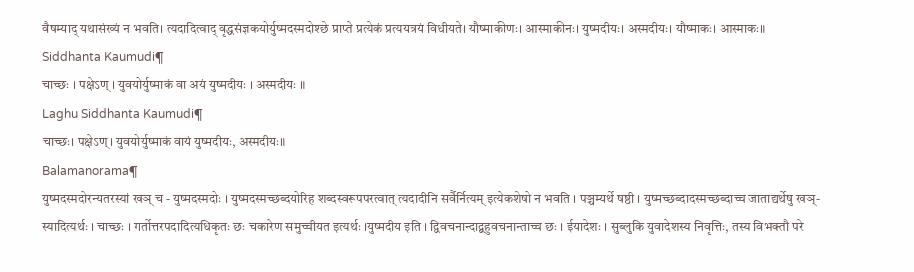वैषम्याद् यथासंख्यं न भवति। त्यदादित्वाद् वृद्धसंज्ञकयोर्युष्मदस्मदोश्छे प्राप्ते प्रत्येकं प्रत्ययत्रयं विधीयते। यौष्माकीणः। आस्माकीनः। युष्मदीयः। अस्मदीयः। यौष्माकः। आस्माकः॥
Siddhanta Kaumudi¶
चाच्छः । पक्षेऽण् । युवयोर्युष्माकं वा अयं युष्मदीयः । अस्मदीयः ॥
Laghu Siddhanta Kaumudi¶
चाच्छः। पक्षेऽण्। युवयोर्युष्माकं वायं युष्मदीयः, अस्मदीयः॥
Balamanorama¶
युष्मदस्मदोरन्यतरस्यां खञ् च - युष्मदस्मदोः । युष्मदस्मच्छब्दयोरिह शब्दस्वरूपपरत्वात् त्यदादीनि सर्वैर्नित्यम् इत्येकशेषो न भवति । पञ्चम्यर्थे षष्ठी । युष्मच्छब्दादस्मच्छब्दाच्च जाताद्यर्थेषु खञ्-स्यादित्यर्थः । चाच्छः । गर्तोत्तरपदादित्यधिकृतः छः चकारेण समुच्चीयत इत्यर्थः ।युष्मदीय इति । द्विवचनान्दाद्बहुवचनान्ताच्च छः । ईयादेशः । सुब्लुकि युवादेशस्य निवृत्तिः, तस्य विभक्तौ परे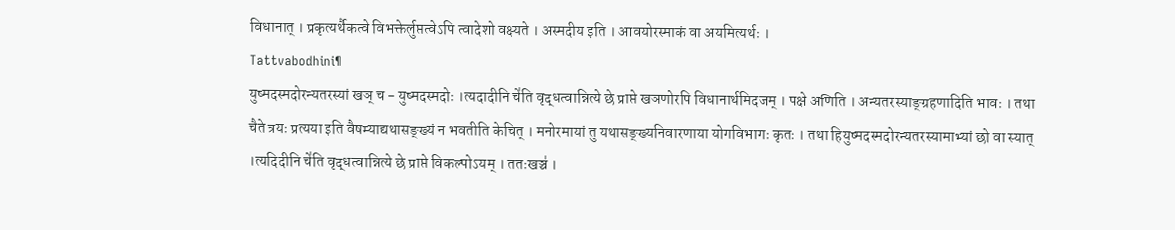विधानात् । प्रकृत्यर्थैकत्वे विभक्तेर्लुप्तत्वेऽपि त्वादेशो वक्ष्यते । अस्मदीय इति । आवयोरस्माकं वा अयमित्यर्थः ।
Tattvabodhini¶
युष्मदस्मदोरन्यतरस्यां खञ् च - युष्मदस्मदोः ।त्यदादीनि चे॑ति वृद्धत्वान्नित्ये छे प्राप्ते खञणोरपि विधानार्थमिदजम् । पक्षे अणिति । अन्यतरस्याङ्ग्रहणादिति भावः । तथा चैते त्रयः प्रत्यया इति वैषम्याद्यथासङ्ख्यं न भवतीति केचित् । मनोरमायां तु यथासङ्ख्यनिवारणाया योगविभागः कृतः । तथा हियुष्मदस्मदोरन्यतरस्यामाभ्यां छो वा स्यात् ।त्यदिदीनि चे॑ति वृद्धत्वान्नित्ये छे प्राप्ते विकल्पोऽयम् । ततःखञ्च॑ ।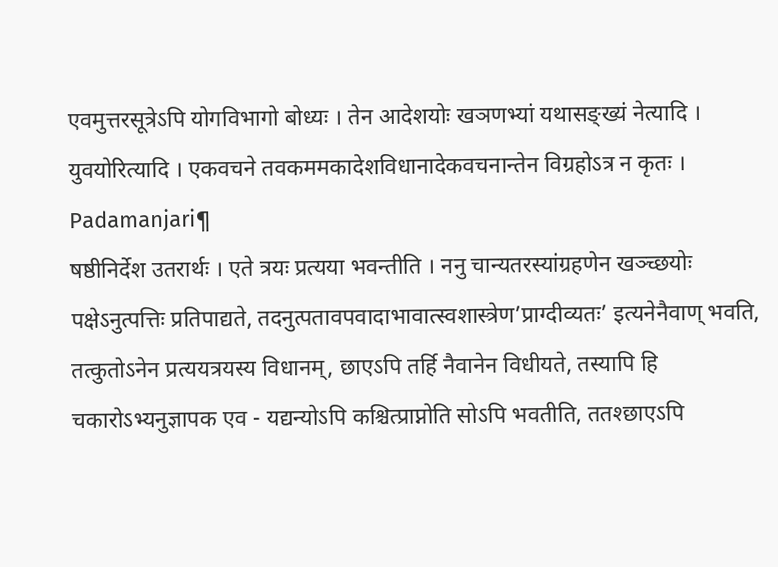एवमुत्तरसूत्रेऽपि योगविभागो बोध्यः । तेन आदेशयोः खञणभ्यां यथासङ्ख्यं नेत्यादि । युवयोरित्यादि । एकवचने तवकममकादेशविधानादेकवचनान्तेन विग्रहोऽत्र न कृतः ।
Padamanjari¶
षष्ठीनिर्देश उतरार्थः । एते त्रयः प्रत्यया भवन्तीति । ननु चान्यतरस्यांग्रहणेन खञ्च्छयोः पक्षेऽनुत्पत्तिः प्रतिपाद्यते, तदनुत्पतावपवादाभावात्स्वशास्त्रेण’प्राग्दीव्यतः’ इत्यनेनैवाण् भवति, तत्कुतोऽनेन प्रत्ययत्रयस्य विधानम्, छाएऽपि तर्हि नैवानेन विधीयते, तस्यापि हि चकारोऽभ्यनुज्ञापक एव - यद्यन्योऽपि कश्चित्प्राप्नोति सोऽपि भवतीति, ततश्छाएऽपि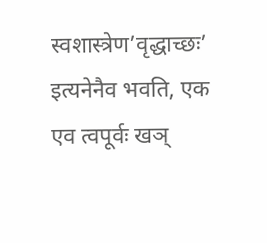स्वशास्त्रेण’वृद्धाच्छः’ इत्यनेनैव भवति, एक एव त्वपूर्वः खञ्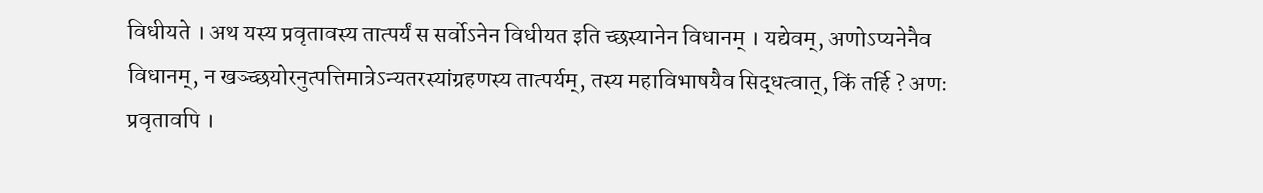विधीयते । अथ यस्य प्रवृतावस्य तात्पर्यं स सर्वोऽनेन विधीयत इति च्छस्यानेन विधानम् । यद्येवम्, अणोऽप्यनेनैव विधानम्, न खञ्च्छयोरनुत्पत्तिमात्रेऽन्यतरस्यांग्रहणस्य तात्पर्यम्, तस्य महाविभाषयैव सिद्धत्वात्, किं तर्हि ? अणः प्रवृतावपि ।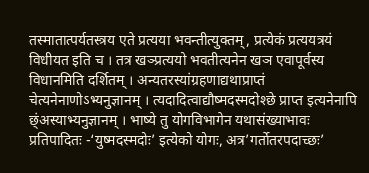तस्मातात्पर्यतस्त्रय एते प्रत्यया भवन्तीत्युक्तम्, प्रत्येकं प्रत्ययत्रयं विधीयत इति च । तत्र खञ्प्रत्ययो भवतीत्यनेन खञ एवापूर्वस्य विधानमिति दर्शितम् । अन्यतरस्यांग्रहणाद्यथाप्राप्तं चेत्यनेनाणोऽभ्यनुज्ञानम् । त्यदादित्वाद्यौष्मदस्मदोश्छे प्राप्त इत्यनेनापि छ्ंअस्याभ्यनुज्ञानम् । भाष्ये तु योगविभागेन यथासंख्याभावः प्रतिपादितः -‘युष्मदस्मदोः’ इत्येको योगः, अत्र’गर्तोतरपदाच्छः’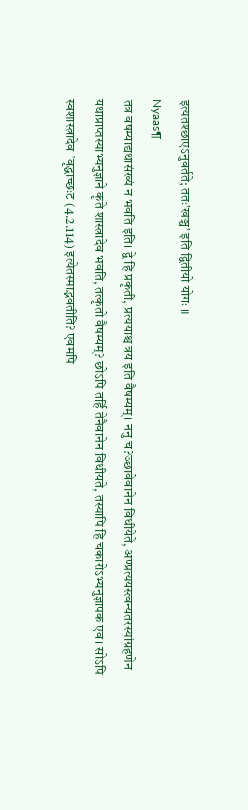इत्यतश्छाएऽनुवर्तते; ततः’खञ्च’ इति द्वितीयो योगः ॥
Nyaas¶
तत्र वषम्याद्यथासंख्यं न भवति इति। द्वे हि प्रकृती, प्रत्ययाश्च त्रय इति वैषम्यम्। ननु च?ञ्छावेवानेन विधीयेते, अण्प्रत्ययस्त्वन्यतरस्यांग्रहणेन यथाप्राप्तस्याभ्यनुज्ञाने कृते शास्त्रादेव भवति, तत्कृतो वैषम्यम्? छोऽपि तर्हि तेनैवानेन विधीयते, तस्यापि हि चकारोऽभ्यनुज्ञापक एव। सोऽपि स्वशास्त्रादेव `वृद्धाच्छःट (4.2.114) इत्येतस्माद्भवतीति? एवमपि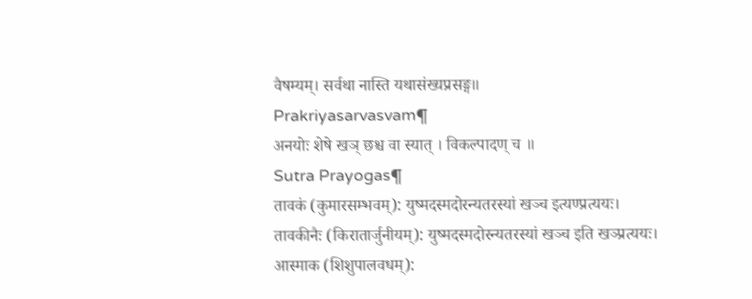वैषम्यम्। सर्वथा नास्ति यथासंख्यप्रसङ्ग॥
Prakriyasarvasvam¶
अनयोः शेषे खञ् छश्च वा स्यात् । विकल्पादण् च ॥
Sutra Prayogas¶
तावकं (कुमारसम्भवम्): युष्मदस्मदोरन्यतरस्यां खञ्च इत्यण्प्रत्ययः।
तावकीनैः (किरातार्जुनीयम्): युष्मदस्मदोरन्यतरस्यां खञ्च इति खञ्प्रत्ययः।
आस्माक (शिशुपालवधम्):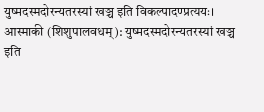युष्मदस्मदोरन्यतरस्यां खञ्च इति विकल्पादण्प्रत्ययः।
आस्माकी (शिशुपालवधम्): युष्मदस्मदोरन्यतरस्यां खञ्च इति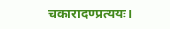चकारादण्प्रत्ययः।